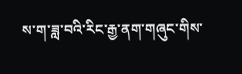ས་ག་ཟླ་བའི་རིང་རྒྱ་ནག་གཞུང་གིས་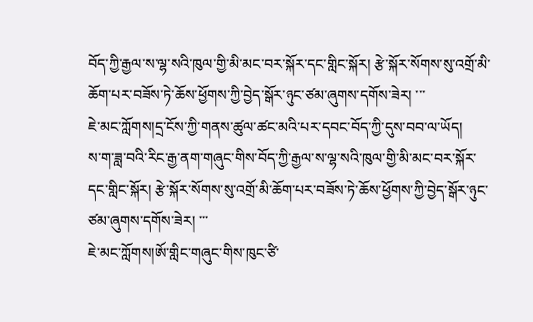བོད་ཀྱི་རྒྱལ་ས་ལྷ་སའི་ཁུལ་གྱི་མི་མང་བར་སྐོར་དང་གླིང་སྐོར། རྩེ་སྐོར་སོགས་སུ་འགྲོ་མི་ཆོག་པར་བཟོས་ཏེ་ཆོས་ཕྱོགས་ཀྱི་བྱེད་སྒོར་ཉུང་ཙམ་ཞུགས་དགོས་ཟེར། ་་་
ཇེ་མང་ཀློགས།དྲ་ངོས་ཀྱི་གནས་ཚུལ་ཚང་མའི་པར་དབང་བོད་ཀྱི་དུས་བབ་ལ་ཡོད།
ས་ག་ཟླ་བའི་རིང་རྒྱ་ནག་གཞུང་གིས་བོད་ཀྱི་རྒྱལ་ས་ལྷ་སའི་ཁུལ་གྱི་མི་མང་བར་སྐོར་དང་གླིང་སྐོར། རྩེ་སྐོར་སོགས་སུ་འགྲོ་མི་ཆོག་པར་བཟོས་ཏེ་ཆོས་ཕྱོགས་ཀྱི་བྱེད་སྒོར་ཉུང་ཙམ་ཞུགས་དགོས་ཟེར། ་་་
ཇེ་མང་ཀློགས།ཨོ་གླིང་གཞུང་གིས་ཁུང་ཙི་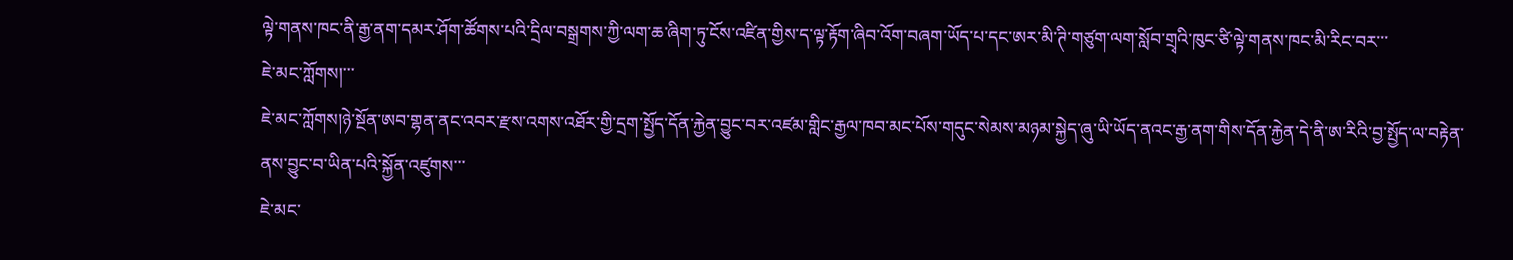ལྟེ་གནས་ཁང་ནི་རྒྱ་ནག་དམར་ཤོག་ཚོགས་པའི་དྲིལ་བསྒྲགས་ཀྱི་ལག་ཆ་ཞིག་ཏུ་ངོས་འཛིན་གྱིས་ད་ལྟ་རྟོག་ཞིབ་འོག་བཞག་ཡོད་པ་དང་ཨར་མི་ཊི་གཙུག་ལག་སློབ་གྲྭའི་ཁུང་ཙི་ལྟེ་གནས་ཁང་མི་རིང་བར་་་
ཇེ་མང་ཀློགས།་་་
ཇེ་མང་ཀློགས།ཉེ་སྔོན་ཨབ་གྷན་ནང་འབར་རྫས་འགས་འཐོར་གྱི་དྲག་སྤྱོད་དོན་རྐྱེན་བྱུང་བར་འཛམ་གླིང་རྒྱལ་ཁབ་མང་པོས་གདུང་སེམས་མཉམ་སྐྱེད་ཞུ་ཡི་ཡོད་ནའང་རྒྱ་ནག་གིས་དོན་རྐྱེན་དེ་ནི་ཨ་རིའི་བྱ་སྤྱོད་ལ་བརྟེན་ནས་བྱུང་བ་ཡིན་པའི་སྐྱོན་འཛུགས་་་
ཇེ་མང་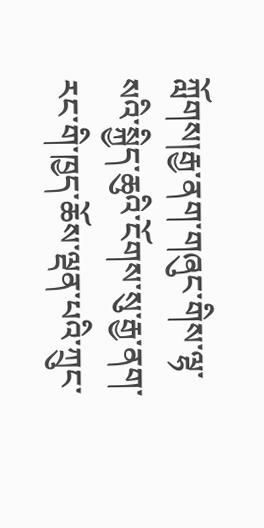ཀློགས།རྒྱ་ནག་གཞུང་གིས་ལྷ་སའི་སྐྱིད་ཆུའི་ངོགས་སུ་རྒྱ་ནག་རང་གི་ཁྱད་ཆོས་ལྡན་པའི་ཀྲུང་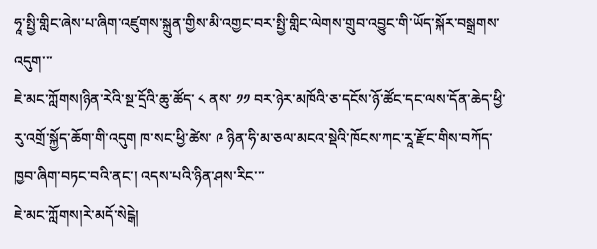ཧཱ་སྤྱི་གླིང་ཞེས་པ་ཞིག་འཛུགས་སྐྲུན་གྱིས་མི་འགྱང་བར་སྤྱི་གླིང་ལེགས་གྲུབ་འབྱུང་གི་ཡོད་སྐོར་བསྒྲགས་འདུག་་་
ཇེ་མང་ཀློགས།ཉིན་རེའི་སྔ་དྲོའི་ཆུ་ཚོད་ ༨ ནས་ ༡༡ བར་ཉེར་མཁོའི་ཅ་དངོས་ཉོ་ཚོང་དང་ལས་དོན་ཆེད་ཕྱི་རུ་འགྲོ་སྐྱོད་ཆོག་གི་འདུག ཁ་སང་ཕྱི་ཚེས་ ༩ ཉིན་ཧི་མ་ཅལ་མངའ་སྡེའི་ཁོངས་ཀང་རཱ་རྫོང་གིས་བཀོད་ཁྱབ་ཞིག་བཏང་བའི་ནང་། འདས་པའི་ཉིན་ཤས་རིང་་་
ཇེ་མང་ཀློགས།རེ་མདོ་སེངྒེ།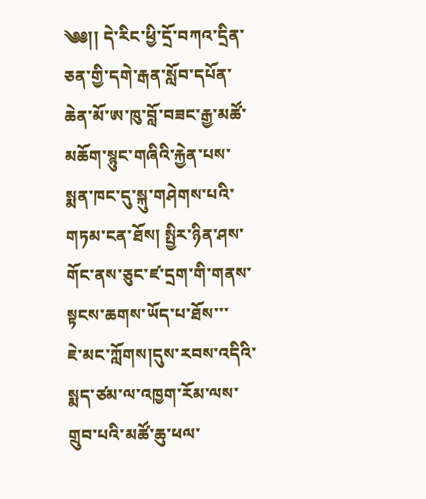༄༅།། དེ་རིང་ཕྱི་དྲོ་བཀའ་དྲིན་ཅན་གྱི་དགེ་རྒན་སློབ་དཔོན་ཆེན་མོ་ཨ་ཁུ་བློ་བཟང་རྒྱ་མཚོ་མཆོག་སྙུང་གཞིའི་རྐྱེན་པས་སྨན་ཁང་དུ་སྐུ་གཤེགས་པའི་གཏམ་ངན་ཐོས། སྤྱིར་ཉིན་ཤས་གོང་ནས་ཅུང་ཛ་དྲག་གི་གནས་སྟངས་ཆགས་ཡོད་པ་ཐོས་་་
ཇེ་མང་ཀློགས།དུས་རབས་འདིའི་སྨད་ཙམ་ལ་འཁྱག་རོམ་ལས་གྲུབ་པའི་མཚོ་ཆུ་ཕལ་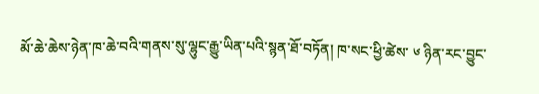མོ་ཆེ་ཆེས་ཉེན་ཁ་ཆེ་བའི་གནས་སུ་ལྷུང་རྒྱུ་ཡིན་པའི་སྙན་ཐོ་བཏོན། ཁ་སང་ཕྱི་ཚེས་ ༦ ཉིན་རང་བྱུང་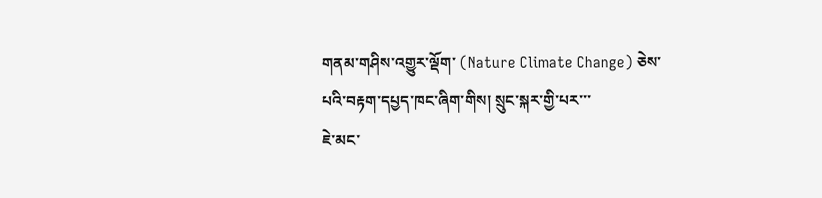གནམ་གཤིས་འགྱུར་ལྡོག་ (Nature Climate Change) ཅེས་པའི་བརྟག་དཔྱད་ཁང་ཞིག་གིས། སྲུང་སྐར་གྱི་པར་་་
ཇེ་མང་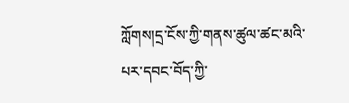ཀློགས།དྲ་ངོས་ཀྱི་གནས་ཚུལ་ཚང་མའི་པར་དབང་བོད་ཀྱི་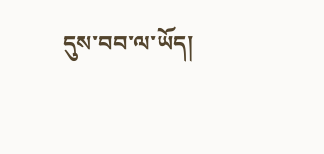དུས་བབ་ལ་ཡོད།